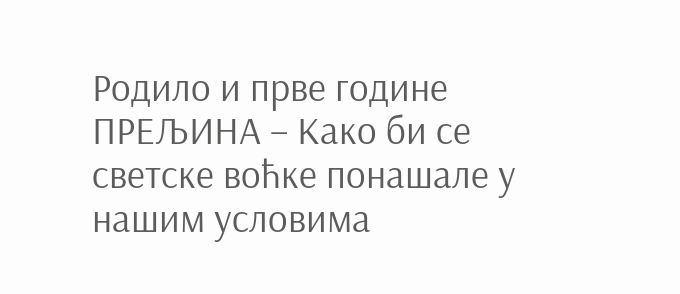Родило и прве године
ПРЕЉИНА – Како би се светске воћке понашале у нашим условима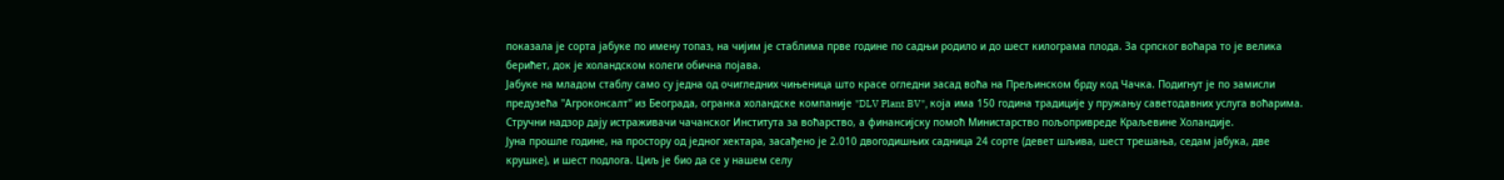показала је сорта јабуке по имену топаз, на чијим је стаблима прве године по садњи родило и до шест килограма плода. За српског воћара то је велика берићет, док је холандском колеги обична појава.
Јабуке на младом стаблу само су једна од очигледних чињеница што красе огледни засад воћа на Прељинском брду код Чачка. Подигнут је по замисли предузећа "Агроконсалт" из Београда, огранка холандске компаније "DLV Plant BV", која има 150 година традиције у пружању саветодавних услуга воћарима. Стручни надзор дају истраживачи чачанског Института за воћарство, а финансијску помоћ Министарство пољопривреде Краљевине Холандије.
Јуна прошле године, на простору од једног хектара, засађено је 2.010 двогодишњих садница 24 сорте (девет шљива, шест трешања, седам јабука, две крушке), и шест подлога. Циљ је био да се у нашем селу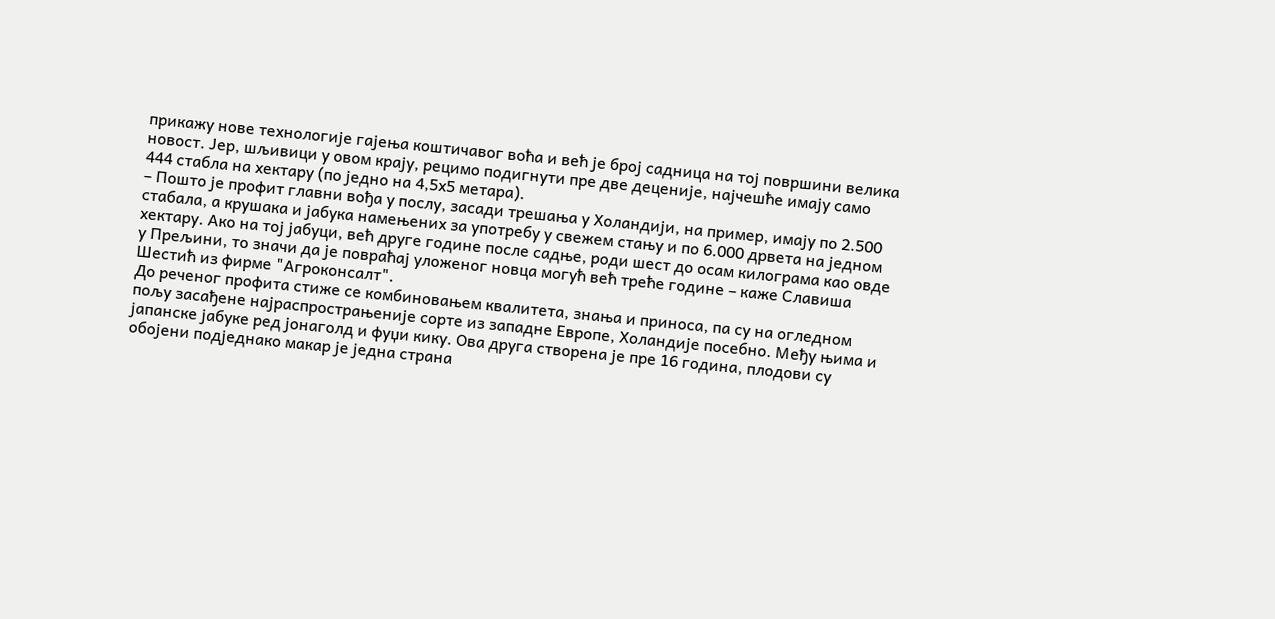прикажу нове технологије гајења коштичавог воћа и већ је број садница на тој површини велика новост. Јер, шљивици у овом крају, рецимо подигнути пре две деценије, најчешће имају само 444 стабла на хектару (по једно на 4,5х5 метара).
– Пошто је профит главни вођа у послу, засади трешања у Холандији, на пример, имају по 2.500 стабала, а крушака и јабука намењених за употребу у свежем стању и по 6.000 дрвета на једном хектару. Ако на тој јабуци, већ друге године после садње, роди шест до осам килограма као овде у Прељини, то значи да је повраћај уложеног новца могућ већ треће године – каже Славиша Шестић из фирме "Агроконсалт".
До реченог профита стиже се комбиновањем квалитета, знања и приноса, па су на огледном пољу засађене најраспрострањеније сорте из западне Европе, Холандије посебно. Међу њима и јапанске јабуке ред јонаголд и фуџи кику. Ова друга створена је пре 16 година, плодови су обојени подједнако макар је једна страна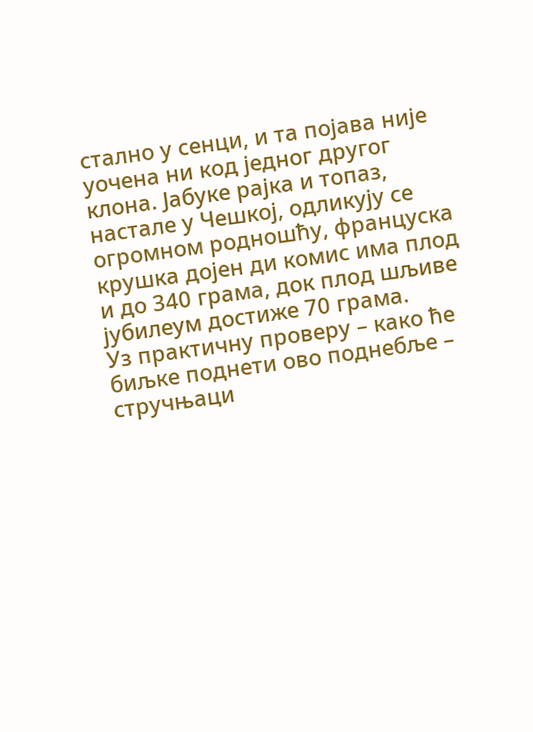стално у сенци, и та појава није уочена ни код једног другог клона. Јабуке рајка и топаз, настале у Чешкој, одликују се огромном родношћу, француска крушка дојен ди комис има плод и до 340 грама, док плод шљиве јубилеум достиже 70 грама.
Уз практичну проверу – како ће биљке поднети ово поднебље – стручњаци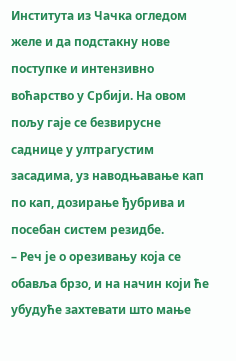Института из Чачка огледом желе и да подстакну нове поступке и интензивно воћарство у Србији. На овом пољу гаје се безвирусне саднице у ултрагустим засадима, уз наводњавање кап по кап, дозирање ђубрива и посебан систем резидбе.
– Реч је о орезивању која се обавља брзо, и на начин који ће убудуће захтевати што мање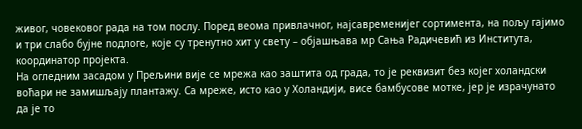живог, човековог рада на том послу. Поред веома привлачног, најсавременијег сортимента, на пољу гајимо и три слабо бујне подлоге, које су тренутно хит у свету – објашњава мр Сања Радичевић из Института, координатор пројекта.
На огледним засадом у Прељини вије се мрежа као заштита од града, то је реквизит без којег холандски воћари не замишљају плантажу. Са мреже, исто као у Холандији, висе бамбусове мотке, јер је израчунато да је то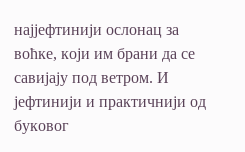најјефтинији ослонац за воћке, који им брани да се савијају под ветром. И јефтинији и практичнији од буковог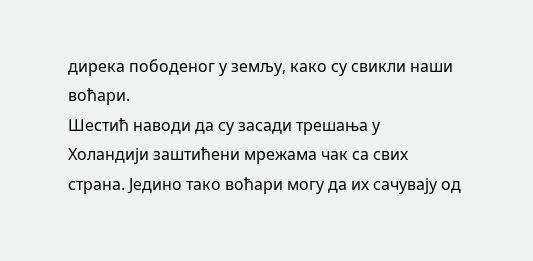дирека пободеног у земљу, како су свикли наши воћари.
Шестић наводи да су засади трешања у Холандији заштићени мрежама чак са свих страна. Једино тако воћари могу да их сачувају од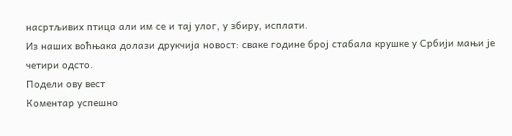насртљивих птица али им се и тај улог, у збиру, исплати.
Из наших воћњака долази друкчија новост: сваке године број стабала крушке у Србији мањи је четири одсто.
Подели ову вест
Комeнтар успeшно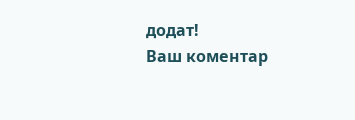додат!
Ваш комeнтар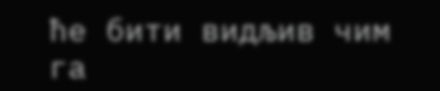ћe бити видљив чим га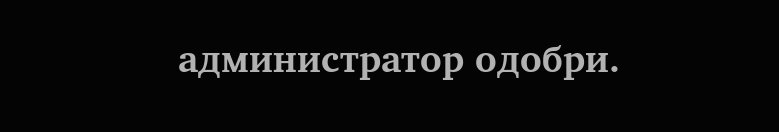администратор одобри.